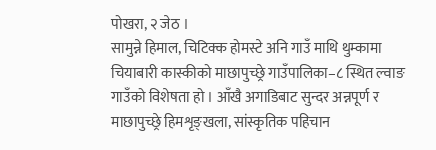पोखरा, २ जेठ ।
सामुन्ने हिमाल, चिटिक्क होमस्टे अनि गाउँ माथि थुम्कामा चियाबारी कास्कीको माछापुच्छ्रे गाउँपालिका–८ स्थित ल्वाङ गाउँको विशेषता हो । आँखै अगाडिबाट सुन्दर अन्नपूर्ण र माछापुच्छ्रे हिमशृङ्खला, सांस्कृतिक पहिचान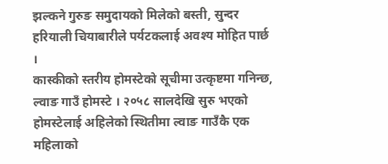झल्कने गुरुङ समुदायको मिलेको बस्ती, सुन्दर हरियाली चियाबारीले पर्यटकलाई अवश्य मोहित पार्छ ।
कास्कीको स्तरीय होमस्टेको सूचीमा उत्कृष्टमा गनिन्छ, ल्वाङ गाउँ होमस्टे । २०५८ सालदेखि सुरु भएको होमस्टेलाई अहिलेको स्थितीमा ल्वाङ गाउँकै एक महिलाको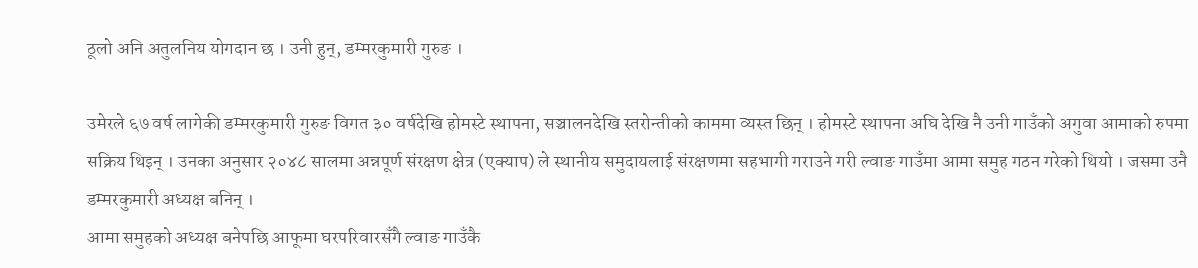ठूलो अनि अतुलनिय योगदान छ । उनी हुन्, डम्मरकुमारी गुरुङ ।

उमेरले ६७ वर्ष लागेकी डम्मरकुमारी गुरुङ विगत ३० वर्षदेखि होमस्टे स्थापना, सञ्चालनदेखि स्तरोन्तीको काममा व्यस्त छिन् । होमस्टे स्थापना अघि देखि नै उनी गाउँको अगुवा आमाको रुपमा सक्रिय थिइन् । उनका अनुसार २०४८ सालमा अन्नपूर्ण संरक्षण क्षेत्र (एक्याप) ले स्थानीय समुदायलाई संरक्षणमा सहभागी गराउने गरी ल्वाङ गाउँमा आमा समुह गठन गरेको थियो । जसमा उनै डम्मरकुमारी अध्यक्ष बनिन् ।
आमा समुहको अध्यक्ष बनेपछि आफूमा घरपरिवारसँगै ल्वाङ गाउँकै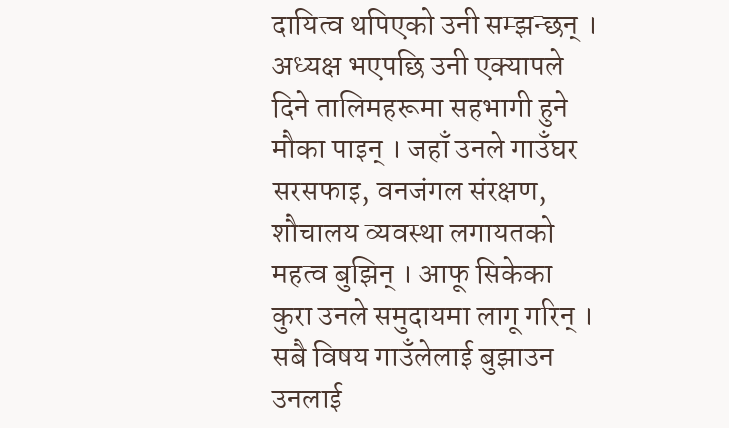दायित्व थपिएको उनी सम्झन्छन् । अध्यक्ष भएपछि उनी एक्यापले दिने तालिमहरूमा सहभागी हुने मौका पाइन् । जहाँ उनले गाउँघर सरसफाइ, वनजंगल संरक्षण, शौचालय व्यवस्था लगायतको महत्व बुझिन् । आफू सिकेका कुरा उनले समुदायमा लागू गरिन् । सबै विषय गाउँलेलाई बुझाउन उनलाई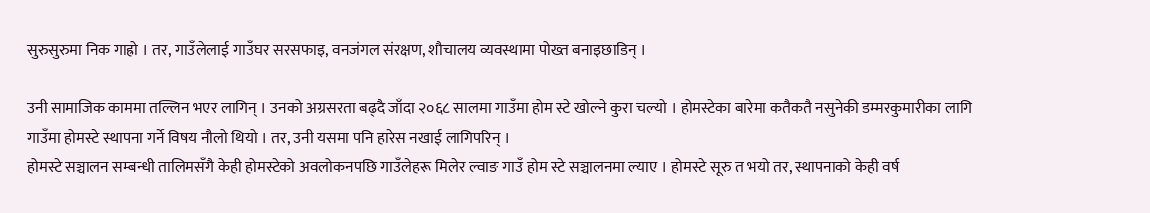सुरुसुरुमा निक गाह्रो । तर, गाउँलेलाई गाउँघर सरसफाइ, वनजंगल संरक्षण, शौचालय व्यवस्थामा पोख्त बनाइछाडिन् ।

उनी सामाजिक काममा तल्लिन भएर लागिन् । उनको अग्रसरता बढ्दै जाँदा २०६८ सालमा गाउँमा होम स्टे खोल्ने कुरा चल्यो । होमस्टेका बारेमा कतैकतै नसुनेकी डम्मरकुमारीका लागि गाउँमा होमस्टे स्थापना गर्ने विषय नौलो थियो । तर, उनी यसमा पनि हारेस नखाई लागिपरिन् ।
होमस्टे सञ्चालन सम्बन्धी तालिमसँगै केही होमस्टेको अवलोकनपछि गाउँलेहरू मिलेर ल्वाङ गाउँ होम स्टे सञ्चालनमा ल्याए । होमस्टे सूरु त भयो तर, स्थापनाको केही वर्ष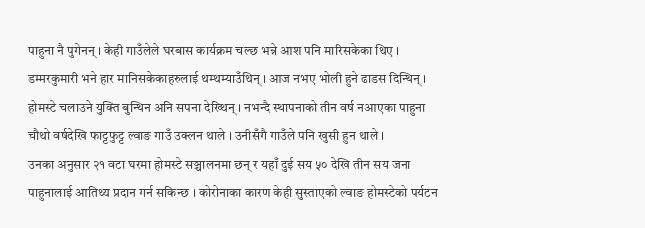पाहुना नै पुगेनन् । केही गाउँलेले घरबास कार्यक्रम चल्छ भन्ने आश पनि मारिसकेका थिए । डम्मरकुमारी भने हार मानिसकेकाहरुलाई थम्थम्याउँथिन् । आज नभए भोली हुने ढाडस दिन्थिन् । होमस्टे चलाउने युक्ति बुन्थिन अनि सपना देख्थिन् । नभन्दै स्थापनाको तीन वर्ष नआएका पाहुना चौथो वर्षदेखि फाट्टफुट्ट ल्वाङ गाउँ उक्लन थाले । उनीसँगै गाउँले पनि खुसी हुन थाले ।
उनका अनुसार २१ वटा घरमा होमस्टे सञ्चालनमा छन् र यहाँ दुई सय ५० देखि तीन सय जना पाहुनालाई आतिथ्य प्रदान गर्न सकिन्छ । कोरोनाका कारण केही सुस्ताएको ल्वाङ होमस्टेको पर्यटन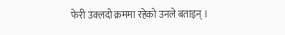फेरी उक्लदो क्रममा रहेको उनले बताइन् ।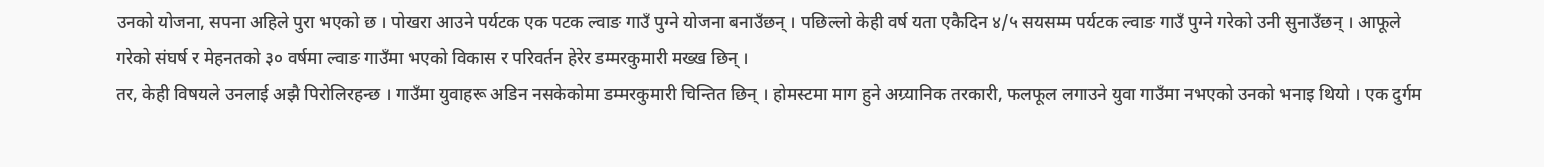उनको योजना, सपना अहिले पुरा भएको छ । पोखरा आउने पर्यटक एक पटक ल्वाङ गाउँ पुग्ने योजना बनाउँछन् । पछिल्लो केही वर्ष यता एकैदिन ४/५ सयसम्म पर्यटक ल्वाङ गाउँ पुग्ने गरेको उनी सुनाउँछन् । आफूले गरेको संघर्ष र मेहनतको ३० वर्षमा ल्वाङ गाउँमा भएको विकास र परिवर्तन हेरेर डम्मरकुमारी मख्ख छिन् ।
तर, केही विषयले उनलाई अझै पिरोलिरहन्छ । गाउँमा युवाहरू अडिन नसकेकोमा डम्मरकुमारी चिन्तित छिन् । होमस्टमा माग हुने अग्र्यानिक तरकारी, फलफूल लगाउने युवा गाउँमा नभएको उनको भनाइ थियो । एक दुर्गम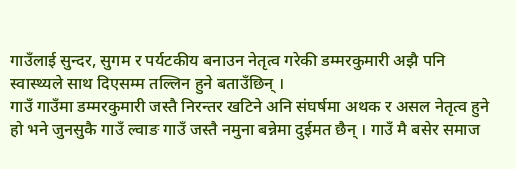गाउँलाई सुन्दर, सुगम र पर्यटकीय बनाउन नेतृत्व गरेकी डम्मरकुमारी अझै पनि स्वास्थ्यले साथ दिएसम्म तल्लिन हुने बताउँछिन् ।
गाउँ गाउँमा डम्मरकुमारी जस्तै निरन्तर खटिने अनि संघर्षमा अथक र असल नेतृत्व हुने हो भने जुनसुकै गाउँ ल्वाङ गाउँ जस्तै नमुना बन्नेमा दुईमत छैन् । गाउँ मै बसेर समाज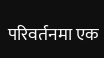परिवर्तनमा एक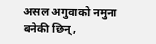असल अगुवाको नमुना बनेकी छिन्,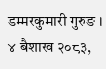डम्मरकुमारी गुरुङ ।
४ बैशाख २०८३,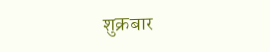शुक्रबार